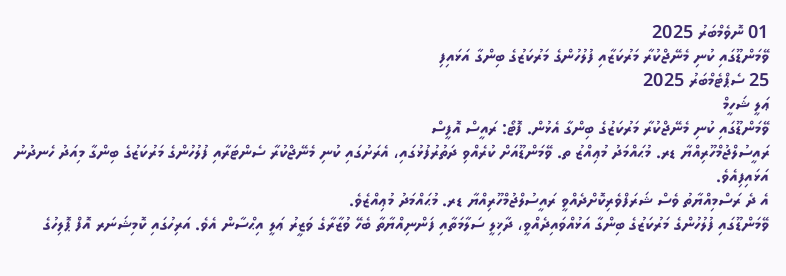01 ނޮވެމްބަރު 2025
ވޭމަންޑޫގައި ކުނި މެނޭޖްކުރާ މަރުކަޒާއި ފުލުހުންގެ މަރުކަޒުގެ ބިންގާ އަޅައިފި
25 ސެޕްޓެމްބަރު 2025
ޢަލީ ޝަހީމް
ވޭމަންޑޫގައި ކުނި މެނޭޖްކުރާ މަރުކަޒުގެ ބިންގާ އެޅުން. ފޮޓޯ: ރައީސް އޮފީސް
ރައީސުލްޖުމްހޫރިއްޔާ ޑރ. މުޙައްމަދު މުޢިއްޒު ތ. ވޭމަންޑޫއަށް ކުރެއްވި ދަތުރުފުޅުގައި، އެރަށުގައި ކުނި މެނޭޖްކުރާ ސެންޓަރާއި ފުލުހުންގެ މަރުކަޒުގެ ބިންގާ މިއަދު ހެނދުނު އަޅައިފިއެވެ.
އެ ދެ ރަސްމިއްޔާތު ވެސް ޝަރަފްވެރިކޮށްދެއްވީ ރައީސުލްޖުމްހޫރިއްޔާ ޑރ. މުޙައްމަދު މުޢިއްޒެވެ.
ވޭމަންޑޫގައި ފުލުހުންގެ މަރުކަޒުގެ ބިންގާ އަޅުއްވައިދެއްވީ، ދާޚިލީ ސަލާމަތާއި ފަންނިއްޔާތާ ބެހޭ ވުޒާރާގެ ވަޒީރު ޢަލީ އިޙްސާން އެވެ. އަރިހުގައި ކޮމިޝަނަރ އޮފް ޕޮލިހުގެ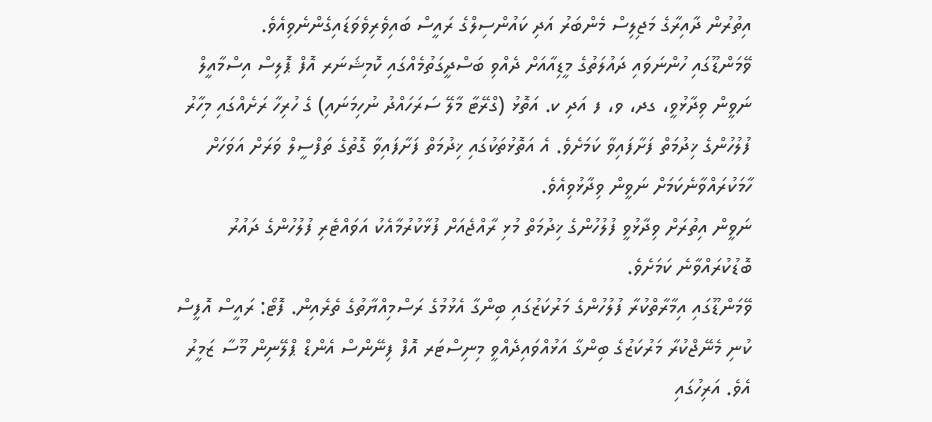އިތުރުން ދާއިރާގެ މަޖިލިސް މެންބަރު އަދި ކައުންސިލްގެ ރައީސް ބައިވެރިވެވަޑައިގެންނެވިއެވެ.
ވޭމަންޑޫގައި ހުންނަވައި ދައުލަތުގެ މީޑިއާއަށް ދެއްވި ބަސްދީގަތުމެއްގައި ކޮމިޝަނަރ އޮފް ޕޮލިސް އިސްމާއީލް ނަވީން ވިދާޅުވީ، ގދ، ވ، ފ އަދި ކ. އަތޮޅު (ގްރޭޓާ މާލޭ ސަރަހައްދު ނުހިމަނައި) ގެ ހުރިހާ ރަށެއްގައި މިހާރު ފުލުހުންގެ ޚިދުމަތް ފަށާފައިވާ ކަމަށެވެ. އެ އަތޮޅުތަކުގައި ޚިދުމަތް ފަށާފައިވާ ގޮތުގެ ތަފްސީލް ވަރަށް އަވަހަށް ހާމަކުރައްވާނެކަމަށް ނަވީން ވިދާޅުވިއެވެ.
ނަވީން އިތުރަށް ވިދާޅުވީ ފުލުހުންގެ ޚިދުމަތް މުޅި ރާއްޖެއަށް ފުޅާކުރުމާއެކު އަވައްޓެރި ފުލުހުންގެ ދައުރު ބޮޑުކުރައްވާނެ ކަމަށެވެ.
ވޭމަންޑޫގައި އިމާރާތްކުރާ ފުލުހުންގެ މަރުކަޒުގައި ބިންގާ އެޅުމުގެ ރަސްމިއްޔާތުގެ ތެރެއިން. ފޮޓޯ: ރައީސް އޮފީސް
ކުނި މެނޭޖްކުރާ މަރުކަޒުގެ ބިންގާ އަޅުއްވައިދެއްވީ މިނިސްޓަރ އޮފް ފިނޭންސް އެންޑް ޕްލޭނިން މޫސާ ޒަމީރު އެވެ. އަރިހުގައި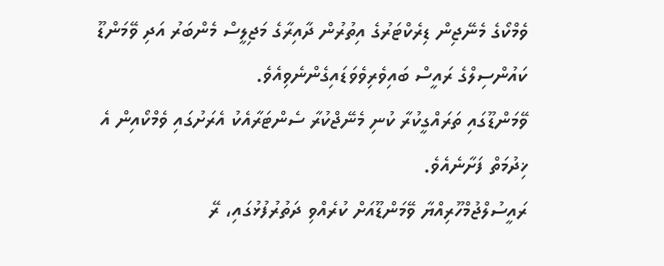ވެމްކޯގެ މެނޭޖިން ޑިރެކްޓަރުގެ އިތުރުން ދާއިރާގެ މަޖިލީސް މެންބަރު އަދި ވޭމަންޑޫ ކައުންސިލްގެ ރައީސް ބައިވެރިވެވަޑައިގެންނެވިއެވެ.
ވޭމަންޑޫގައި ތަރައްގީކުރާ ކުނި މެނޭޖްކުރާ ސެންޓަރާއެކު އެރަށުގައި ވެމްކޯއިން އެ ޚިދުމަތް ފަށާނެއެވެ.
ރައީސުލްޖުމްހޫރިއްޔާ ވޭމަންޑޫއަށް ކުރެއްވި ދަތުރުފުޅުގައި، ރޭ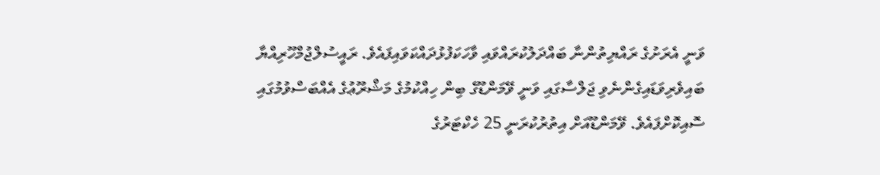ވަނީ އެރަށުގެ ރައްޔިތުންނާ ބައްދަލުކުރައްވައި ވާހަކަފުޅުދައްކަވައިފައެވެ. ރައީސުލްޖުމްހޫރިއްޔާ ބައިވެރިވަޑައިގެންނެވި ޖަލްސާގައި ވަނީ ވޭމަންޑޫގެ ބިން ހިއްކުމުގެ މަޝްރޫޢުގެ އެއްބަސްވުމުގައި ސޮއިކޮށްފައެވެ. ވޭމަންޑޫއަށް އިތުރުކުރަނީ 25 ހެކްޓަރުގެ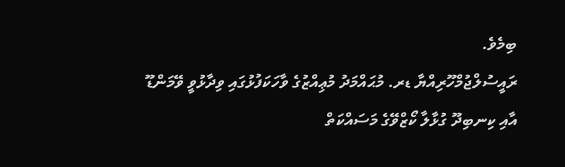ބިމެވެ.
ރައީސުލްޖުމްހޫރިއްޔާ ޑރ. މުޙައްމަދު މުޢިއްޒުގެ ވާހަކަފުޅުގައި ވިދާޅުވީ ވޭމަންޑޫ އާއި ކިނބިދޫ ގުޅާލާ ކޯޒްވޭގެ މަސައްކަތް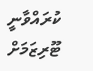ކުރައްވާނީ ޓޫރިޒަމަށް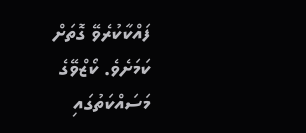ފައްކާކުރެވޭ ގޮތަށް ކަމަށެވެ. ކޯޒްވޭގެ މަސައްކަތުގައި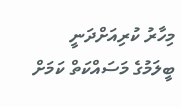މިހާރު ކުރިއަށްދަނީ ބީލަމުގެ މަސައްކަތް ކަމަށް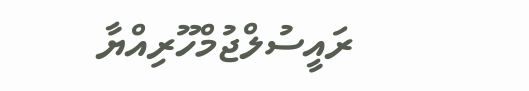ރައީސުލްޖުމްހޫރިއްޔާ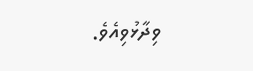ވިދާޅުވިއެވެ.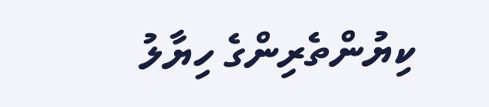ކިޔުންތެރިންގެ ހިޔާލު